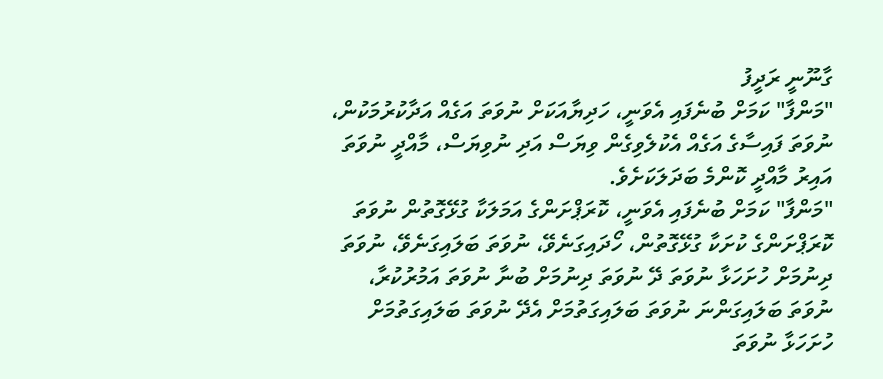ގާނޫނީ ރަދީފު
"މަންފާ" ކަމަށް ބުނެފައި އެވަނީ، ހަދިޔާއަކަށް ނުވަތަ އަގެއް އަދާކުރުމަކުން، ނުވަތަ ފައިސާގެ އަގެއް އެކުލެވިގެން ވިޔަސް އަދި ނުވިޔަސް، މާއްދީ ނުވަތަ އައިރު މާއްދީ ކޮންމެ ބަދަލަކަށެވެ.
"މަންފާ" ކަމަށް ބުނެފައި އެވަނީ، ކޮރަޕްށަންގެ އަމަލަކާ ގުޅޭގޮތުން ނުވަތަ ކޮރަޕްށަންގެ ކުށަކާ ގުޅޭގޮތުން، ހޯދައިގަނެވޭ، ނުވަތަ ބަލައިގަނެވޭ، ނުވަތަ ދިނުމަށް ހުށަހަޅާ ނުވަތަ ދޭ ނުވަތަ ދިނުމަށް ބުނާ ނުވަތަ އަމުރުކުރާ، ނުވަތަ ބަލައިގަންނަ ނުވަތަ ބަލައިގަތުމަށް އެދޭ ނުވަތަ ބަލައިގަތުމަށް ހުށަހަޅާ ނުވަތަ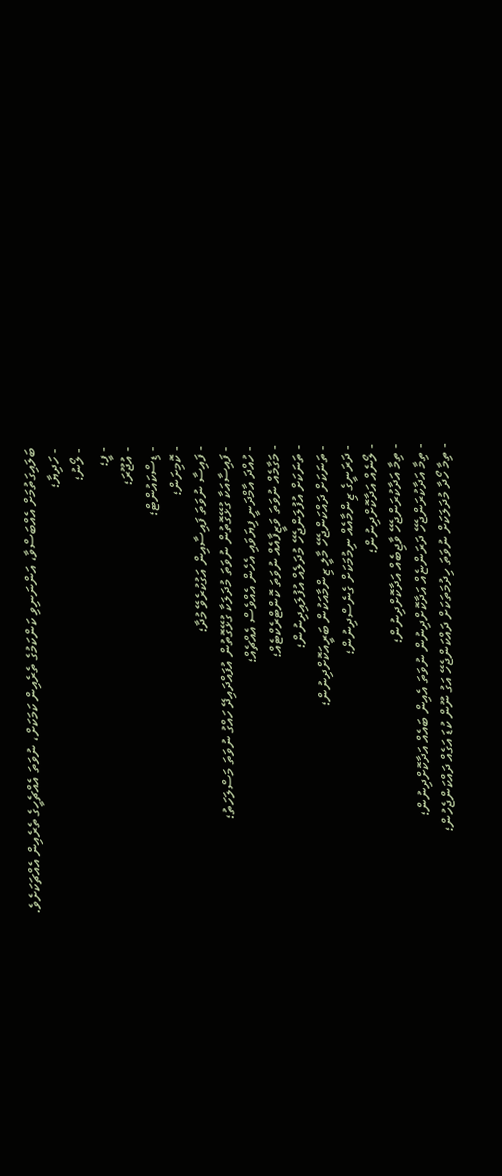ބަލައިގަތުމަށް އެއްބަސްވާ، އަންނަނިވި ކަންކަމުގެ ތެރެއިން ކަމަކަށް، ނުވަތަ އެއްޗެހީގެ ތެރެއިން އެއްޗަކަށެވެ.
- ހަދިޔާ؛
- ލޯނު؛
- ފީ؛
- އުޖޫރަ؛
- ޑިސްކައުންޓް؛
- ކޮމިށަން؛
- ފައިސާ ނުވަތަ ފައިސާއިން އަގުކުރެވޭ މުދާ؛
- ފައިސާއަކާ ގުޅޭގޮތުން ނުވަތަ މުދަލަކާ ގުޅޭގޮތުން އުފައްދައިދޭ ހައްގު ނުވަތަ މަސްލަހަތު؛
- ހުއްދަ އާމްދަނީ ފިޔަވައި އެހެން އެއްވެސް އެއްޗެއް؛
- މަގާމެއް ނުވަތަ ވަޒީފާއެއް ނުވަތަ ކޮންޓްރެކްޓެއް؛
- ތަނަކަށް އުފުލަންޖެހޭ މުދަލެއް އުފުލައިދިނުން؛
- ތަނަކަށް ދައްކަންޖެހޭ މާލީ ޒިންމާއަކުން ބަރީއަކޮށްދިނުން؛
- ދަރަނީގެ ޒިންމާއެއް ނިމުމަކަށް ގެނެސްދިނުން؛
- ލޯނެއް އަދާކޮށްދިނުން؛
- ތިމާ އަދާކުރަންޖެހޭ ވާޖިބެއް އަދާކޮށްދިނުން؛
- ތިމާ އަދާކުރަންޖެހޭ ދަރަންޏެއް އަދާކޮށްދިނުން ނުވަތަ އެއިން ބައެއް އަދާކޮށްދިނުން؛
- ތިމާ ހޯދާ މުދަލަކަށް ނުވަތަ ހިދުމަތަކަށް ދައްކަންޖެހޭ އަގު ނޫން ކުޑަ އަގެއް ދައްކަންޖެހުން؛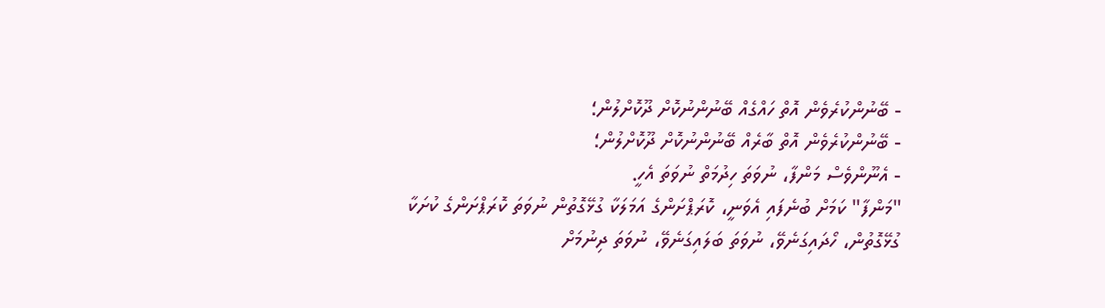- ބޭނުންކުރެވެން އޮތް ހައްގެއް ބޭނުންނުކޮށް ދޫކޮށްލުން؛
- ބޭނުންކުރެވެން އޮތް ބާރެއް ބޭނުންނުކޮށް ދޫކޮށްލުން؛
- އެނޫންވެސް މަންފާ، ނުވަތަ ހިދުމަތް ނުވަތަ އެހީ.
"މަންފާ" ކަމަށް ބުނެފައި އެވަނީ، ކޮރަޕްށަންގެ އަމަލަކާ ގުޅޭގޮތުން ނުވަތަ ކޮރަޕްށަންގެ ކުށަކާ ގުޅޭގޮތުން، ހޯދައިގަނެވޭ، ނުވަތަ ބަލައިގަނެވޭ، ނުވަތަ ދިނުމަށް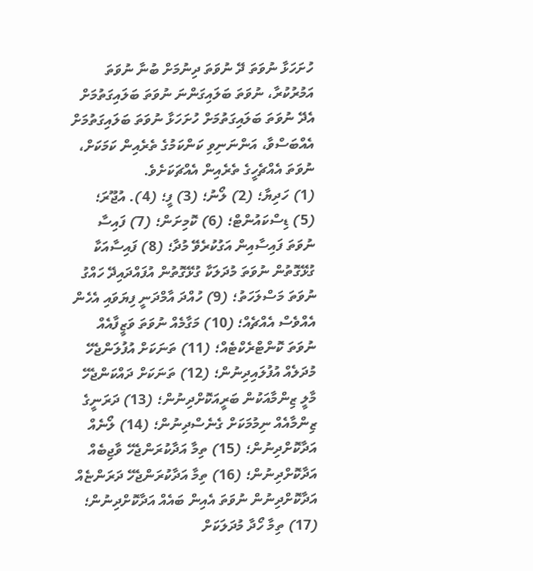ހުށަހަޅާ ނުވަތަ ދޭ ނުވަތަ ދިނުމަށް ބުނާ ނުވަތަ އަމުރުކުރާ، ނުވަތަ ބަލައިގަންނަ ނުވަތަ ބަލައިގަތުމަށް އެދޭ ނުވަތަ ބަލައިގަތުމަށް ހުށަހަޅާ ނުވަތަ ބަލައިގަތުމަށް އެއްބަސްވާ، އަންނަނިވި ކަންކަމުގެ ތެރެއިން ކަމަކަށް، ނުވަތަ އެއްޗެހީގެ ތެރެއިން އެއްޗަކަށެވެ.
(1) ހަދިޔާ؛ (2) ލޯނު؛ (3) ފީ؛ (4). އުޖޫރަ؛ (5) ޑިސްކައުންޓް؛ (6) ކޮމިށަން؛ (7) ފައިސާ ނުވަތަ ފައިސާއިން އަގުކުރެވޭ މުދާ؛ (8) ފައިސާއަކާ ގުޅޭގޮތުން ނުވަތަ މުދަލަކާ ގުޅޭގޮތުން އުފައްދައިދޭ ހައްގު ނުވަތަ މަސްލަހަތު؛ (9) ހުއްދަ އާމްދަނީ ފިޔަވައި އެހެން އެއްވެސް އެއްޗެއް؛ (10) މަގާމެއް ނުވަތަ ވަޒީފާއެއް ނުވަތަ ކޮންޓްރެކްޓެއް؛ (11) ތަނަކަށް އުފުލަންޖެހޭ މުދަލެއް އުފުލައިދިނުން؛ (12) ތަނަކަށް ދައްކަންޖެހޭ މާލީ ޒިންމާއަކުން ބަރީއަކޮށްދިނުން؛ (13) ދަރަނީގެ ޒިންމާއެއް ނިމުމަކަށް ގެނެސްދިނުން؛ (14) ލޯނެއް އަދާކޮށްދިނުން؛ (15) ތިމާ އަދާކުރަންޖެހޭ ވާޖިބެއް އަދާކޮށްދިނުން؛ (16) ތިމާ އަދާކުރަންޖެހޭ ދަރަންޏެއް އަދާކޮށްދިނުން ނުވަތަ އެއިން ބައެއް އަދާކޮށްދިނުން؛ (17) ތިމާ ހޯދާ މުދަލަކަށް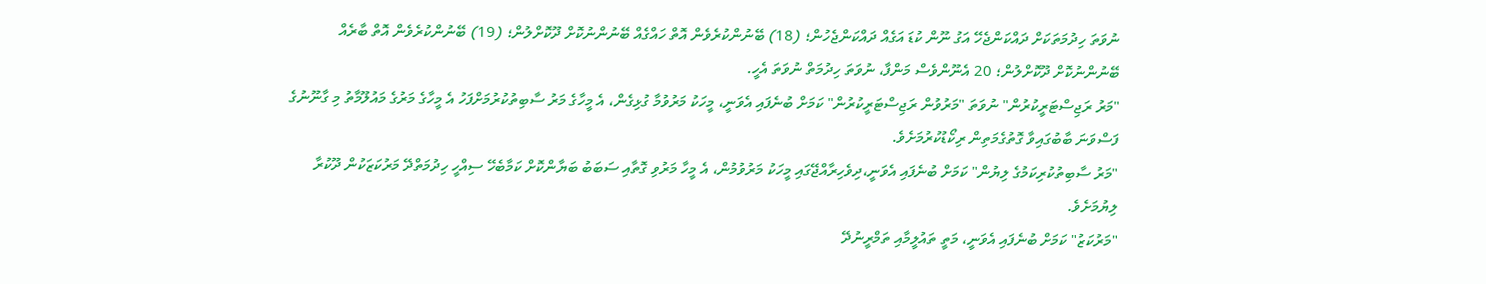ނުވަތަ ހިދުމަތަކަށް ދައްކަންޖެހޭ އަގު ނޫން ކުޑަ އަގެއް ދައްކަންޖެހުން؛ (18) ބޭނުންކުރެވެން އޮތް ހައްގެއް ބޭނުންނުކޮށް ދޫކޮށްލުން؛ (19) ބޭނުންކުރެވެން އޮތް ބާރެއް ބޭނުންނުކޮށް ދޫކޮށްލުން؛ 20 އެނޫންވެސް މަންފާ، ނުވަތަ ހިދުމަތް ނުވަތަ އެހީ.
"މަރު ރަޖިސްޓަރީކުރުން" ނުވަތަ "މަރުވުން ރަޖިސްޓަރީކުރުން" ކަމަށް ބުނެފައި އެވަނީ، މީހަކު މަރުވުމާ ގުޅިގެން، އެ މީހާގެ މަރު ސާބިތުކުރުމަށްފަހު އެ މީހާގެ މަރުގެ މައުލޫމާތު މި ގާނޫނުގެ ފަސްވަނަ ބާބުގައިވާ ގޮތުގެމަތިން ރިކޯޑުކުރުމަށެވެ.
"މަރު ސާބިތުކުރިކަމުގެ ލިޔުން" ކަމަށް ބުނެފައި އެވަނީ،ދިވެހިރާއްޖޭގައި މީހަކު މަރުވުމުން، އެ މީހާ މަރުވި ގޮތާއި ސަބަބު ބަޔާންކޮށް ކަމާބެހޭ ސިއްހީ ހިދުމަތްދޭ މަރުކަޒަކުން ދޫކުރާ ލިޔުމަށެވެ.
"މަރުކަޒު" ކަމަށް ބުނެފައި އެވަނީ، މަތީ ތައުލީމާއި ތަމްރީނުދޭ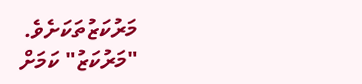މަރުކަޒުތަކަށެވެ.
"މަރުކަޒު" ކަމަށް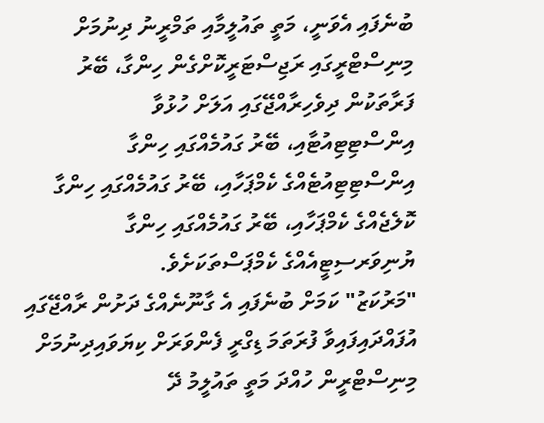ބުނެފައި އެވަނީ، މަތީ ތައުލީމާއި ތަމްރީނު ދިނުމަށް މިނިސްޓްރީގައި ރަޖިސްޓަރީކޮށްގެން ހިންގާ، ބޭރު ފަރާތަކުން ދިވެހިރާއްޖޭގައި އަލަށް ހުޅުވާ އިންސްޓިޓިއުޓާއި، ބޭރު ގައުމެއްގައި ހިންގާ އިންސްޓިޓިއުޓެއްގެ ކެމްޕަހާއި، ބޭރު ގައުމެއްގައި ހިންގާ ކޮލެޖެއްގެ ކެމްޕަހާއި، ބޭރު ގައުމެއްގައި ހިންގާ ޔުނިވަރސިޓީއެއްގެ ކެމްޕަސްތަކަށެވެ.
"މަރުކަޒު" ކަމަށް ބުނެފައި އެ ގާނޫނެއްގެ ދަށުން ރާއްޖޭގައި އުފައްދައިފައިވާ ފުރަތަމަ ޑިގްރީ ފެންވަރަށް ކިޔަވައިދިނުމަށް މިނިސްޓްރީން ހުއްދަ މަތީ ތައުލީމު ދޭ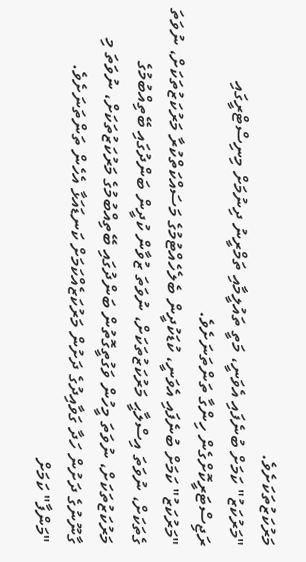މަރުކަޒުތަކަށެވެ.
"މަރުކަޒު" ކަމަށް ބުނެފައި އެވަނީ، މަތީ ތައުލީމާއި ތަމްރީނު ދިނުމަށް މިނިސްޓްރީގައި ރަޖިސްޓަރީކޮށްގެން ހިންގާ ތަންތަނަށެވެ.
"މަރުކަޒު" ކަމަށް ބުނެފައި އެވަނީ، ކުޑަކުދީން ބެލެހެއްޓުމުގެ މަސައްކަތްކުރާ މަރުކަޒުތަކަށް، ނުވަތަ ގެތަކަށް، ނުވަތަ އިސްލާޙީ މަރުކަޒުތަކަށް، ނުވަތަ ޒުވާން ކުދީން ބަންދުގައި ބޭތިއްބުމުގެ މަރުކަޒުތަކަށް، ނުވަތަ މީހުން ވަގުތީގޮތުން ބަންދުގައި ބޭތިއްބުމުގެ މަރުކަޒުތަކަށް، ނުވަތަ މި ގާނޫނުގެ ދަށުން ހަދާ ގަވާއިދުގެ ދަށުން މަރުކަޒެއްކަމަށް ކަނޑައަޅާ އެހެން ތަންތަނަށެވެ.
"މަންފާ" ކަމަށް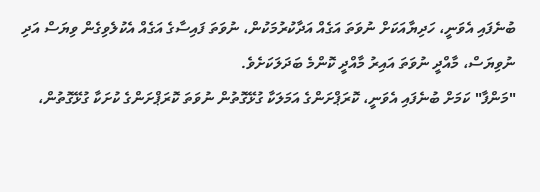ބުނެފައި އެވަނީ، ހަދިޔާއަކަށް ނުވަތަ އަގެއް އަދާކުރުމަކުން، ނުވަތަ ފައިސާގެ އަގެއް އެކުލެވިގެން ވިޔަސް އަދި ނުވިޔަސް، މާއްދީ ނުވަތަ އައިރު މާއްދީ ކޮންމެ ބަދަލަކަށެވެ.
"މަންފާ" ކަމަށް ބުނެފައި އެވަނީ، ކޮރަޕްށަންގެ އަމަލަކާ ގުޅޭގޮތުން ނުވަތަ ކޮރަޕްށަންގެ ކުށަކާ ގުޅޭގޮތުން،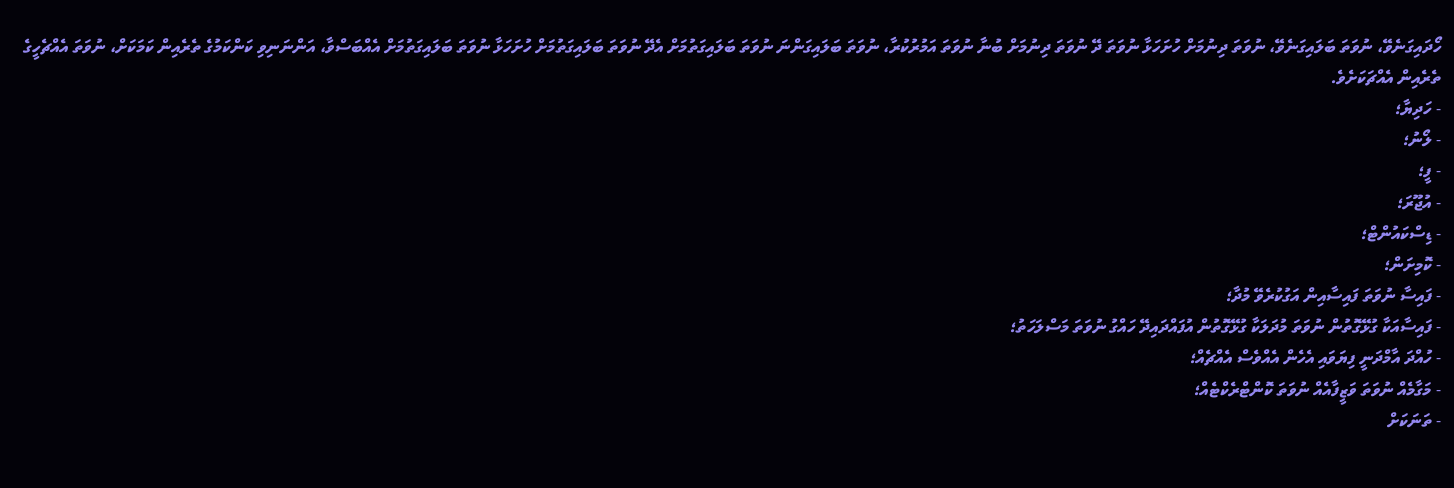ހޯދައިގަނެވޭ، ނުވަތަ ބަލައިގަނެވޭ، ނުވަތަ ދިނުމަށް ހުށަހަޅާ ނުވަތަ ދޭ ނުވަތަ ދިނުމަށް ބުނާ ނުވަތަ އަމުރުކުރާ، ނުވަތަ ބަލައިގަންނަ ނުވަތަ ބަލައިގަތުމަށް އެދޭ ނުވަތަ ބަލައިގަތުމަށް ހުށަހަޅާ ނުވަތަ ބަލައިގަތުމަށް އެއްބަސްވާ، އަންނަނިވި ކަންކަމުގެ ތެރެއިން ކަމަކަށް، ނުވަތަ އެއްޗެހީގެ ތެރެއިން އެއްޗަކަށެވެ.
- ހަދިޔާ؛
- ލޯނު؛
- ފީ؛
- އުޖޫރަ؛
- ޑިސްކައުންޓް؛
- ކޮމިށަން؛
- ފައިސާ ނުވަތަ ފައިސާއިން އަގުކުރެވޭ މުދާ؛
- ފައިސާއަކާ ގުޅޭގޮތުން ނުވަތަ މުދަލަކާ ގުޅޭގޮތުން އުފައްދައިދޭ ހައްގު ނުވަތަ މަސްލަހަތު؛
- ހުއްދަ އާމްދަނީ ފިޔަވައި އެހެން އެއްވެސް އެއްޗެއް؛
- މަގާމެއް ނުވަތަ ވަޒީފާއެއް ނުވަތަ ކޮންޓްރެކްޓެއް؛
- ތަނަކަށް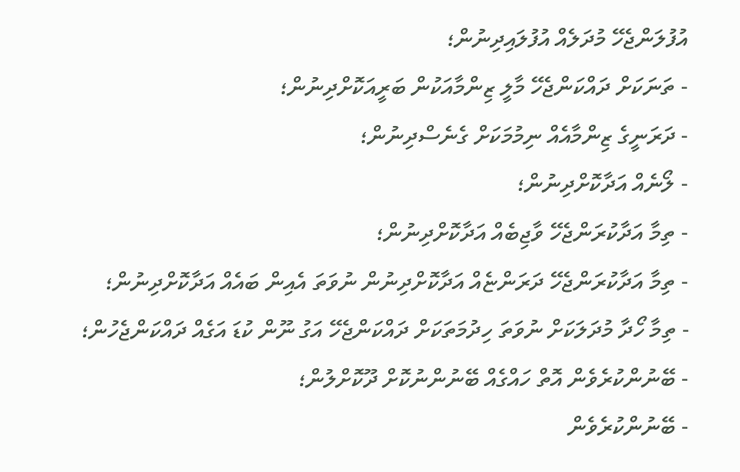އުފުލަންޖެހޭ މުދަލެއް އުފުލައިދިނުން؛
- ތަނަކަށް ދައްކަންޖެހޭ މާލީ ޒިންމާއަކުން ބަރީއަކޮށްދިނުން؛
- ދަރަނީގެ ޒިންމާއެއް ނިމުމަކަށް ގެނެސްދިނުން؛
- ލޯނެއް އަދާކޮށްދިނުން؛
- ތިމާ އަދާކުރަންޖެހޭ ވާޖިބެއް އަދާކޮށްދިނުން؛
- ތިމާ އަދާކުރަންޖެހޭ ދަރަންޏެއް އަދާކޮށްދިނުން ނުވަތަ އެއިން ބައެއް އަދާކޮށްދިނުން؛
- ތިމާ ހޯދާ މުދަލަކަށް ނުވަތަ ހިދުމަތަކަށް ދައްކަންޖެހޭ އަގު ނޫން ކުޑަ އަގެއް ދައްކަންޖެހުން؛
- ބޭނުންކުރެވެން އޮތް ހައްގެއް ބޭނުންނުކޮށް ދޫކޮށްލުން؛
- ބޭނުންކުރެވެން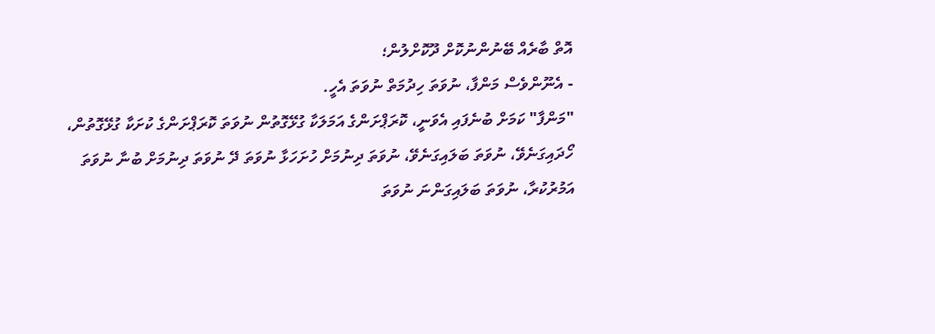އޮތް ބާރެއް ބޭނުންނުކޮށް ދޫކޮށްލުން؛
- އެނޫންވެސް މަންފާ، ނުވަތަ ހިދުމަތް ނުވަތަ އެހީ.
"މަންފާ" ކަމަށް ބުނެފައި އެވަނީ، ކޮރަޕްށަންގެ އަމަލަކާ ގުޅޭގޮތުން ނުވަތަ ކޮރަޕްށަންގެ ކުށަކާ ގުޅޭގޮތުން، ހޯދައިގަނެވޭ، ނުވަތަ ބަލައިގަނެވޭ، ނުވަތަ ދިނުމަށް ހުށަހަޅާ ނުވަތަ ދޭ ނުވަތަ ދިނުމަށް ބުނާ ނުވަތަ އަމުރުކުރާ، ނުވަތަ ބަލައިގަންނަ ނުވަތަ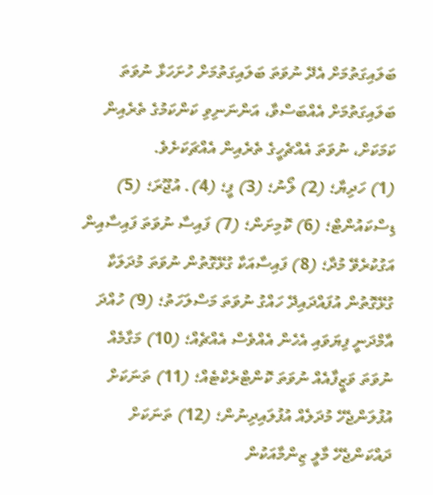ބަލައިގަތުމަށް އެދޭ ނުވަތަ ބަލައިގަތުމަށް ހުށަހަޅާ ނުވަތަ ބަލައިގަތުމަށް އެއްބަސްވާ، އަންނަނިވި ކަންކަމުގެ ތެރެއިން ކަމަކަށް، ނުވަތަ އެއްޗެހީގެ ތެރެއިން އެއްޗަކަށެވެ.
(1) ހަދިޔާ؛ (2) ލޯނު؛ (3) ފީ؛ (4). އުޖޫރަ؛ (5) ޑިސްކައުންޓް؛ (6) ކޮމިށަން؛ (7) ފައިސާ ނުވަތަ ފައިސާއިން އަގުކުރެވޭ މުދާ؛ (8) ފައިސާއަކާ ގުޅޭގޮތުން ނުވަތަ މުދަލަކާ ގުޅޭގޮތުން އުފައްދައިދޭ ހައްގު ނުވަތަ މަސްލަހަތު؛ (9) ހުއްދަ އާމްދަނީ ފިޔަވައި އެހެން އެއްވެސް އެއްޗެއް؛ (10) މަގާމެއް ނުވަތަ ވަޒީފާއެއް ނުވަތަ ކޮންޓްރެކްޓެއް؛ (11) ތަނަކަށް އުފުލަންޖެހޭ މުދަލެއް އުފުލައިދިނުން؛ (12) ތަނަކަށް ދައްކަންޖެހޭ މާލީ ޒިންމާއަކުން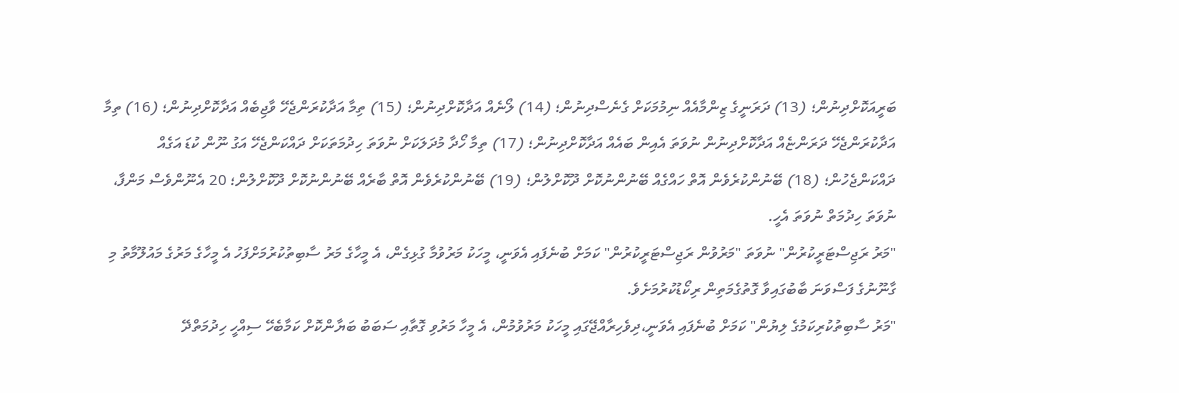ބަރީއަކޮށްދިނުން؛ (13) ދަރަނީގެ ޒިންމާއެއް ނިމުމަކަށް ގެނެސްދިނުން؛ (14) ލޯނެއް އަދާކޮށްދިނުން؛ (15) ތިމާ އަދާކުރަންޖެހޭ ވާޖިބެއް އަދާކޮށްދިނުން؛ (16) ތިމާ އަދާކުރަންޖެހޭ ދަރަންޏެއް އަދާކޮށްދިނުން ނުވަތަ އެއިން ބައެއް އަދާކޮށްދިނުން؛ (17) ތިމާ ހޯދާ މުދަލަކަށް ނުވަތަ ހިދުމަތަކަށް ދައްކަންޖެހޭ އަގު ނޫން ކުޑަ އަގެއް ދައްކަންޖެހުން؛ (18) ބޭނުންކުރެވެން އޮތް ހައްގެއް ބޭނުންނުކޮށް ދޫކޮށްލުން؛ (19) ބޭނުންކުރެވެން އޮތް ބާރެއް ބޭނުންނުކޮށް ދޫކޮށްލުން؛ 20 އެނޫންވެސް މަންފާ، ނުވަތަ ހިދުމަތް ނުވަތަ އެހީ.
"މަރު ރަޖިސްޓަރީކުރުން" ނުވަތަ "މަރުވުން ރަޖިސްޓަރީކުރުން" ކަމަށް ބުނެފައި އެވަނީ، މީހަކު މަރުވުމާ ގުޅިގެން، އެ މީހާގެ މަރު ސާބިތުކުރުމަށްފަހު އެ މީހާގެ މަރުގެ މައުލޫމާތު މި ގާނޫނުގެ ފަސްވަނަ ބާބުގައިވާ ގޮތުގެމަތިން ރިކޯޑުކުރުމަށެވެ.
"މަރު ސާބިތުކުރިކަމުގެ ލިޔުން" ކަމަށް ބުނެފައި އެވަނީ،ދިވެހިރާއްޖޭގައި މީހަކު މަރުވުމުން، އެ މީހާ މަރުވި ގޮތާއި ސަބަބު ބަޔާންކޮށް ކަމާބެހޭ ސިއްހީ ހިދުމަތްދޭ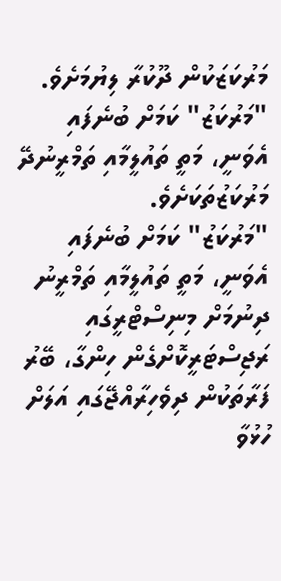މަރުކަޒަކުން ދޫކުރާ ލިޔުމަށެވެ.
"މަރުކަޒު" ކަމަށް ބުނެފައި އެވަނީ، މަތީ ތައުލީމާއި ތަމްރީނުދޭ މަރުކަޒުތަކަށެވެ.
"މަރުކަޒު" ކަމަށް ބުނެފައި އެވަނީ، މަތީ ތައުލީމާއި ތަމްރީނު ދިނުމަށް މިނިސްޓްރީގައި ރަޖިސްޓަރީކޮށްގެން ހިންގާ، ބޭރު ފަރާތަކުން ދިވެހިރާއްޖޭގައި އަލަށް ހުޅުވާ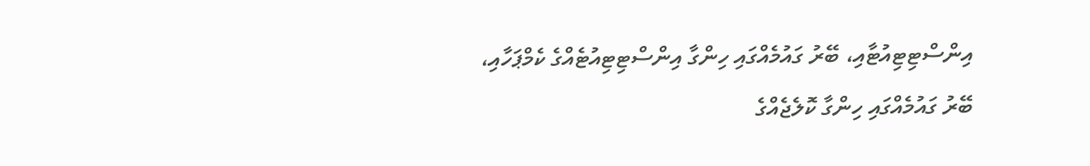އިންސްޓިޓިއުޓާއި، ބޭރު ގައުމެއްގައި ހިންގާ އިންސްޓިޓިއުޓެއްގެ ކެމްޕަހާއި، ބޭރު ގައުމެއްގައި ހިންގާ ކޮލެޖެއްގެ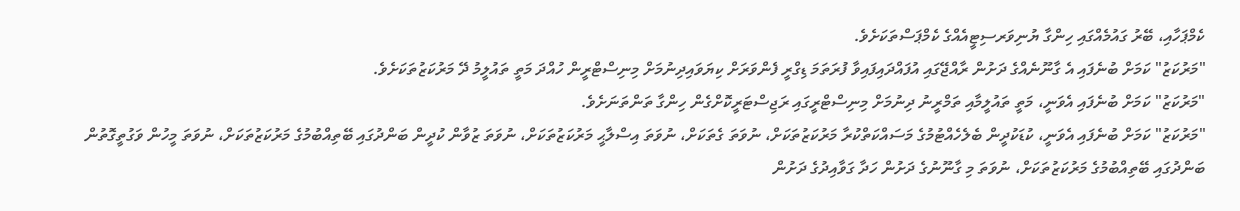ކެމްޕަހާއި، ބޭރު ގައުމެއްގައި ހިންގާ ޔުނިވަރސިޓީއެއްގެ ކެމްޕަސްތަކަށެވެ.
"މަރުކަޒު" ކަމަށް ބުނެފައި އެ ގާނޫނެއްގެ ދަށުން ރާއްޖޭގައި އުފައްދައިފައިވާ ފުރަތަމަ ޑިގްރީ ފެންވަރަށް ކިޔަވައިދިނުމަށް މިނިސްޓްރީން ހުއްދަ މަތީ ތައުލީމު ދޭ މަރުކަޒުތަކަށެވެ.
"މަރުކަޒު" ކަމަށް ބުނެފައި އެވަނީ، މަތީ ތައުލީމާއި ތަމްރީނު ދިނުމަށް މިނިސްޓްރީގައި ރަޖިސްޓަރީކޮށްގެން ހިންގާ ތަންތަނަށެވެ.
"މަރުކަޒު" ކަމަށް ބުނެފައި އެވަނީ، ކުޑަކުދީން ބެލެހެއްޓުމުގެ މަސައްކަތްކުރާ މަރުކަޒުތަކަށް، ނުވަތަ ގެތަކަށް، ނުވަތަ އިސްލާޙީ މަރުކަޒުތަކަށް، ނުވަތަ ޒުވާން ކުދީން ބަންދުގައި ބޭތިއްބުމުގެ މަރުކަޒުތަކަށް، ނުވަތަ މީހުން ވަގުތީގޮތުން ބަންދުގައި ބޭތިއްބުމުގެ މަރުކަޒުތަކަށް، ނުވަތަ މި ގާނޫނުގެ ދަށުން ހަދާ ގަވާއިދުގެ ދަށުން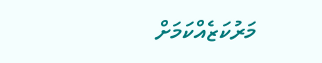މަރުކަޒެއްކަމަށް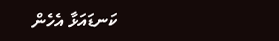ކަނޑައަޅާ އެހެން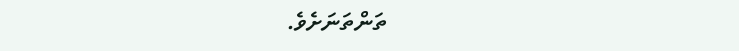ތަންތަނަށެވެ.